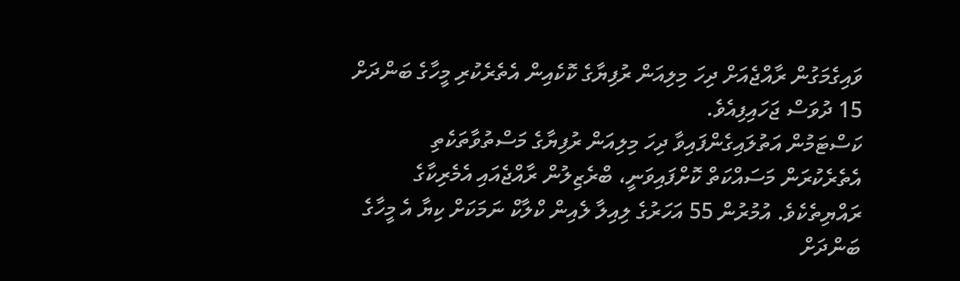ވައިގެމަގުން ރާއްޖެއަށް ދިހަ މިލިއަން ރުފިޔާގެ ކޮކެއިން އެތެރެކުރި މީހާގެ ބަންދަށް 15 ދުވަސް ޖަހައިފިއެވެ.
ކަސްޓަމުން އަތުލައިގެންފައިވާ ދިހަ މިލިއަން ރުފިޔާގެ މަސްތުވާތަކެތި އެތެރެކުރަން މަސައްކަތް ކޮށްފައިވަނީ، ބްރެޒިލުން ރާއްޖެއައި އެމެރިކާގެ ރައްޔިތެކެވެ. އުމުރުން 55 އަހަރުގެ ލިއިލާ ލެއިން ކްލާކް ނަމަކަށް ކިޔާ އެ މީހާގެ ބަންދަށް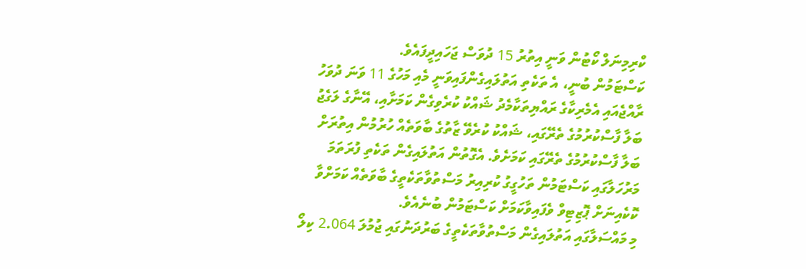ކްރިމިނަލް ކޯޓުން ވަނީ އިތުރު 15 ދުވަސް ޖަހައިދީފައެވެ.
ކަސްޓަމުން ބުނީ، އެ ތަކެތި އަތުލައިގެންފައިވަނީ މެއި މަހުގެ 11 ވަނަ ދުވަހު ރާއްޖެއައި އެމެރިކާގެ ރައްޔިތަކާމެދު ޝައްކު ކުރެވިގެން ކަމަށާއި، އޭނާގެ ލަގެޖު ބަލާ ފާސްކުރުމުގެ ތެރޭގައި، ޝައްކު ކުރެވޭ ޒާތުގެ ބާވަތެއް ހުރުމުން އިތުރަށް ބަލާ ފާސްކުރުމުގެ ތެރޭގައި ކަމަށެވެ. އެގޮތުން އަތުލައިގެން ތަކެތި ފުރަތަމަ މަރުހަލާގައި ކަސްޓަމުން ތަހުގީގު ކުރިއިރު މަސްތުވާތަކެތީގެ ބާވަތެއް ކަމަށްވާ ކޮކެއިނަށް ޕޮޒިޓިވް ވެފައިވާކަމަށް ކަސްޓަމުން ބުނެއެވެ.
މި މައްސަލާގައި އަތުލައިގެން މަސްތުވާތަކެތީގެ ބަރުދަނުގައި ޖުމުލަ 2.064 ކިލޯ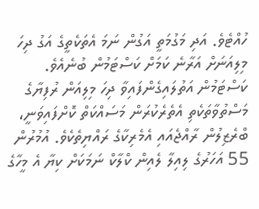ހުއްޓެވެ. އަދި މަގުމަތީ އަގުން ނަމަ އެތަކެތީގެ އަގު ދިހަ މިލިއަނަށް އަރާނެ ކަމަށް ކަސްޓަމުން ބުނެއެވެ.
ކަސްޓަމުން އަތުލައިގެންފައިވާ ދިހަ މިލިއަން ރުފިޔާގެ މަސްތުވާތަކެތި އެތެރެކުރަން މަސައްކަތް ކޮށްފައިވަނީ، ބްރެޒިލުން ރާއްޖެއައި އެމެރިކާގެ ރައްޔިތެކެވެ. އުމުރުން 55 އަހަރުގެ ލިއިލާ ލެއިން ކްލާކް ނަމަކަށް ކިޔާ އެ މީހާގެ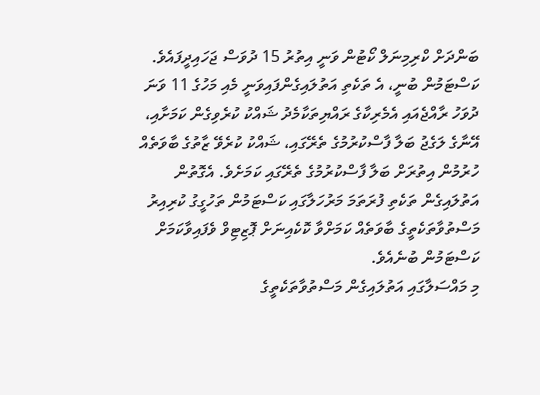ބަންދަށް ކްރިމިނަލް ކޯޓުން ވަނީ އިތުރު 15 ދުވަސް ޖަހައިދީފައެވެ.
ކަސްޓަމުން ބުނީ، އެ ތަކެތި އަތުލައިގެންފައިވަނީ މެއި މަހުގެ 11 ވަނަ ދުވަހު ރާއްޖެއައި އެމެރިކާގެ ރައްޔިތަކާމެދު ޝައްކު ކުރެވިގެން ކަމަށާއި، އޭނާގެ ލަގެޖު ބަލާ ފާސްކުރުމުގެ ތެރޭގައި، ޝައްކު ކުރެވޭ ޒާތުގެ ބާވަތެއް ހުރުމުން އިތުރަށް ބަލާ ފާސްކުރުމުގެ ތެރޭގައި ކަމަށެވެ. އެގޮތުން އަތުލައިގެން ތަކެތި ފުރަތަމަ މަރުހަލާގައި ކަސްޓަމުން ތަހުގީގު ކުރިއިރު މަސްތުވާތަކެތީގެ ބާވަތެއް ކަމަށްވާ ކޮކެއިނަށް ޕޮޒިޓިވް ވެފައިވާކަމަށް ކަސްޓަމުން ބުނެއެވެ.
މި މައްސަލާގައި އަތުލައިގެން މަސްތުވާތަކެތީގެ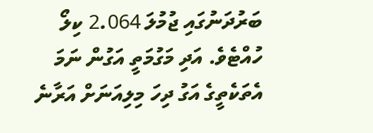ބަރުދަނުގައި ޖުމުލަ 2.064 ކިލޯ ހުއްޓެވެ. އަދި މަގުމަތީ އަގުން ނަމަ އެތަކެތީގެ އަގު ދިހަ މިލިއަނަށް އަރާނެ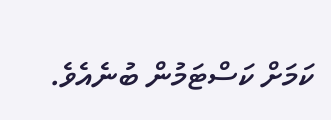ކަމަށް ކަސްޓަމުން ބުނެއެވެ.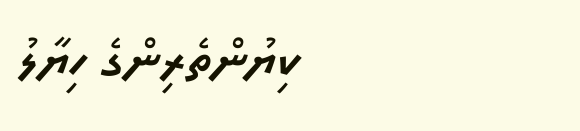ކިޔުންތެރިންގެ ހިޔާލު